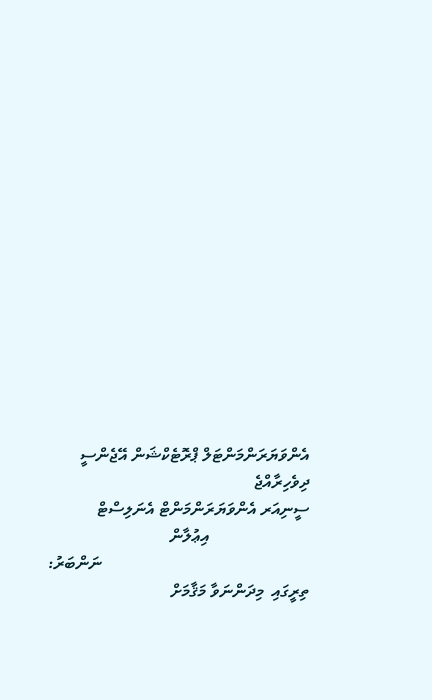އެންވަޔަރަންމަންޓަލް ޕްރޮޓެކްޝަން އޭޖެންސީ
ދިވެހިރާއްޖެ
ސީނިއަރ އެންވަޔަރަންމަންޓް އެނަލިސްޓް
                        އިޢުލާން
                                                  ނަންބަރު:
ތިރީގައި  މިދަންނަވާ މަޤާމަށް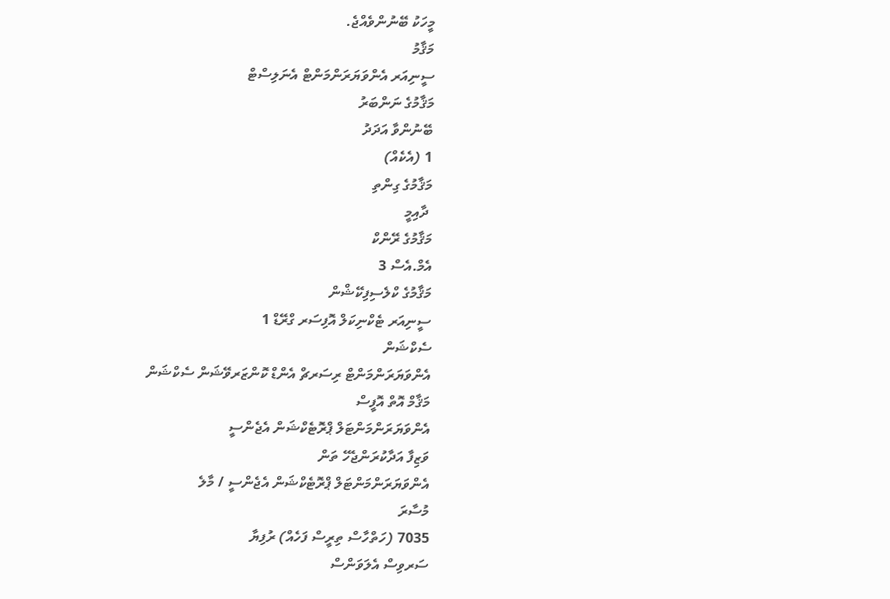މީހަކު ބޭނުންވެއްޖެ.
މަޤާމު
ސީނިއަރ އެންވަޔަރަންމަންޓް އެނަލިސްޓް
މަޤާމުގެ ނަންބަރު
ބޭނުންވާ އަދަދު
1 (އެކެއް)
މަޤާމުގެ ގިންތި
 ދާއިމީ
މަޤާމުގެ ރޭންކް
އެމް.އެސް 3
މަޤާމުގެ ކްލެސިފިކޭޝްން
ސީނިއަރ ޓެކްނިކަލް އޮފިސަރ ގްރޭޑް 1
ސެކްޝަން
އެންވަޔަރަންމަންޓް ރިސަރޗް އެންޑް ކޮންޒަރވޭޝަން ސެކްޝަން
މަޤާމް އޮތް އޮފީސް
އެންވަޔަރަންމަންޓަލް ޕްރޮޓެކްޝަން އެޖެންސީ
ވަޒިފާ އަދާކުރަންޖެހޭ ތަން
އެންވަޔަރަންމަންޓަލް ޕްރޮޓެކްޝަން އެޖެންސީ / މާލެ
މުސާރަ
7035 (ހަތްހާސް ތިރީސް ފަހެއް) ރުފިޔާ
ސަރވިސް އެލަވަންސް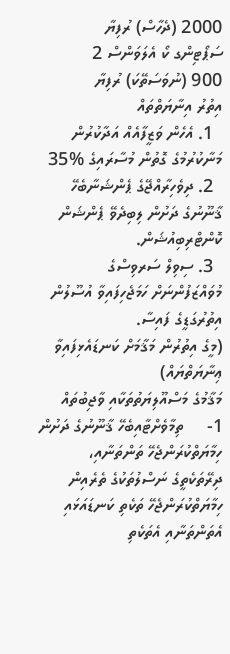2000 (ދެހާސް) ރުފިޔާ
ސަޕޯޓިންގ ކޯ އެލަވަންސް 2
900 (ނުވަސަތޭކަ) ރުފިޔާ
އިތުރު އިނާޔަތްތައް
  1. އެހެން ވަޒީފާއެއް އަދާކުރުން މަނާކުރުމުގެ ގޮތުން މުސާރައިގެ %35
  2. ދިވެހިރާއްޖޭގެ ޕެންޝަނާބެހޭ ޤާނޫނުގެ ދަށުން ލިބިދެވޭ ޕެންޝަން ކޮންޓްރިބިއުޝަން.
  3. ސިވިލް ސަރވިސްގެ މުވައްޒަފުންނަށް ހަމަޖެހިފައިވާ އުސޫލުން އިތުރުގަޑީގެ ފައިސާ.
(މީގެ އިތުރުން މަޤާމަށް ކަނޑައެޅިފައިވާ ޢިނާޔަތްޔައް)
މަޤާމުގެ މަސްއޫލިޔަތުތަކާއި ވާޖިބުތައް
1-     ތިމާވެށްޓާއިބެހޭ ޤާނޫނުގެ ދަށުން ހިމާޔަތްކުރަންޖެހޭ ތަންތަނާއި، ދިރޭތަކެތީގެ ނަސްލުތަކުގެ ތެރެއިން ހިމާޔަތްކުރަންޖެހޭ ތަކެތި ކަނޑައަޅައި އެތަންތަނާއި އެތަކެތި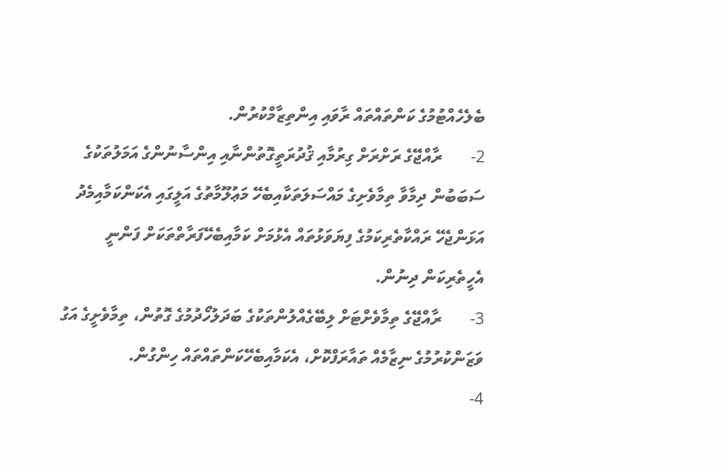ބެލެހެއްޓުމުގެ ކަންތައްތައް ރާވައި އިންތިޒާމްކުރުން.
2-       ރާއްޖޭގެ ރަށްރަށް ގިރުމާއި ޤުދުރަތީގޮތުންނާއި އިންސާނުންގެ އަމަލުތަކުގެ ސަބަބުން ދިމާވާ ތިމާވެށިގެ މައްސަލަތަކާއިބެހޭ މަޢުލޫމާތުގެ އަލީގައި އެކަންކަމާއިމެދު އަޅަންޖެހޭ ރައްކާތެރިކަމުގެ ފިޔަވަޅުތައް އެޅުމަށް ކަމާއިބެހޭފަރާތްތަކަށް ފަންނީ އެހީތެރިކަން ދިނުން.
3-       ރާއްޖޭގެ ތިމާވެށްޓަށް ލިބޭގެއްލުންތަކުގެ ބަދަލުހޯދުމުގެ ގޮތުން، ތިމާވެށީގެ އަގު ވަޒަންކުރުމުގެ ނިޒާމެއް ތައާރަފްކޮށް، އެކަމާއިބެހޭކަންތައްތައް ހިންގުން.
4-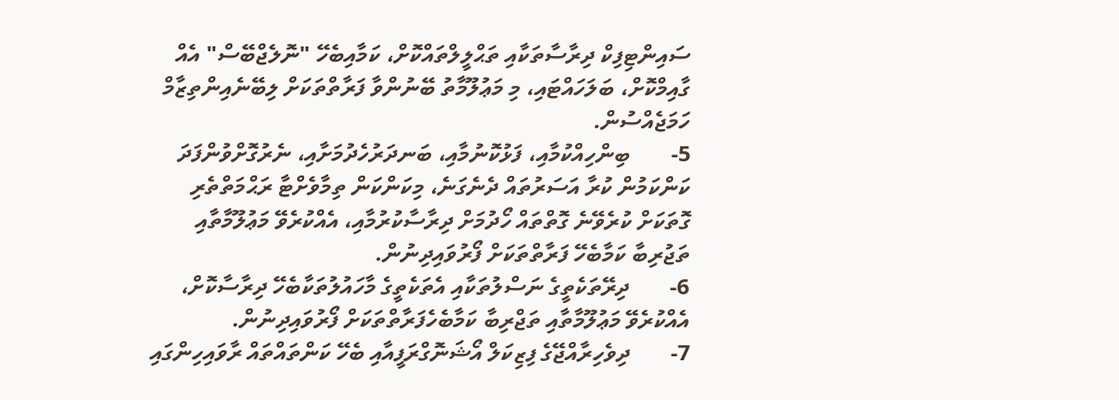ސައިންޓިފިކް ދިރާސާތަކާއި ތަޙްލީލްތައްކޮށް، ކަމާއިބެހޭ "ނޮލެޖްބޭސް" އެއް ގާއިމްކޮށް، ބަލަހައްޓައި، މި މަޢުލޫމާތު ބޭނުންވާ ފަރާތްތަކަށް ލިބޭނެއިންތިޒާމް ހަމަޖެއްސުން.
5-       ބިންހިއްކުމާއި، ފަޅުކޮނުމާއި، ބަނދަރުހެދުމަށާއި، ނެރުގޮށްވުންފަދަ ކަންކަމުން ކުރާ އަސަރުތައް ދެނެގަނެ، މިކަންކަން ތިމާވެށްޓާ ރަޙްމަތްތެރި ގޮތަކަށް ކުރެވޭނެ ގޮތްތައް ހޯދުމަށް ދިރާސާކުރުމާއި، އެއްކުރެވޭ މަޢުލޫމާތާއި ތަޖުރިބާ ކަމާބެހޭ ފަރާތްތަކަށް ފޯރުވައިދިނުން.
6-       ދިރޭތަކެތީގެ ނަސްލުތަކާއި އެތަކެތީގެ މާހައުލުތަކާބެހޭ ދިރާސާކޮށް، އެއްކުރެވޭ މަޢުލޫމާތާއި ތަޖްރިބާ ކަމާބެހެފަރާތްތަކަށް ފޯރުވައިދިނުން.
7-       ދިވެހިރާއްޖޭގެ ފިޒިކަލް އޯޝަނޮގްރަފީއާއި ބެހޭ ކަންތައްތައް ރާވައިހިންގައި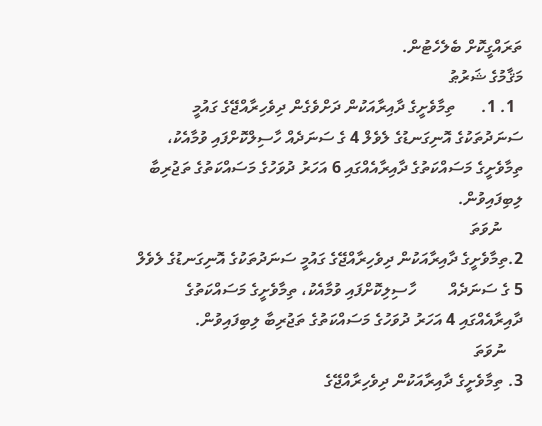ތަރައްގީކޮށް ބެލެހެޓުން.
މަޤާމުގެ ޝަރުޠު
  1. 1.      ތިމާވެށީގެ ދާއިރާއަކުން ދަށްވެގެން ދިވެހިރާއްޖޭގެ ގައުމީ ސަނަދުތަކުގެ އޮނިގަނޑުގެ ލެވެލް 4 ގެ ސަނަދެއް ހާސިލްކޮށްފައި ވުމާއެކު، ތިމާވެށީގެ މަސައްކަތުގެ ދާއިރާއެއްގައި 6 އަހަރު ދުވަހުގެ މަސައްކަތުގެ ތަޖުރިބާ ލިބިފައިވުން.
     ނުވަތަ
2.ތިމާވެށީގެ ދާއިރާއަކުން ދިވެހިރާއްޖޭގެ ގައުމީ ސަނަދުތަކުގެ އޮނިގަނޑުގެ ލެވެލް 5 ގެ ސަނަދެއް        ހާސިލިކޮށްފައި ވުމާއެކު، ތިމާވެށީގެ މަސައްކަތުގެ ދާއިރާއެއްގައި 4 އަހަރު ދުވަހުގެ މަސައްކަތުގެ ތަޖުރިބާ ލިބިފައިވުން.
    ނުވަތަ
3. ތިމާވެށީގެ ދާއިރާއަކުން ދިވެހިރާއްޖޭގެ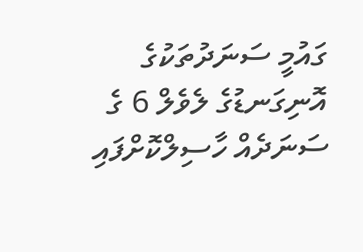ގައުމީ ސަނަދުތަކުގެ އޮނިގަނޑުގެ ލެވެލް 6 ގެ ސަނަދެއް ހާސިލްކޮށްފައި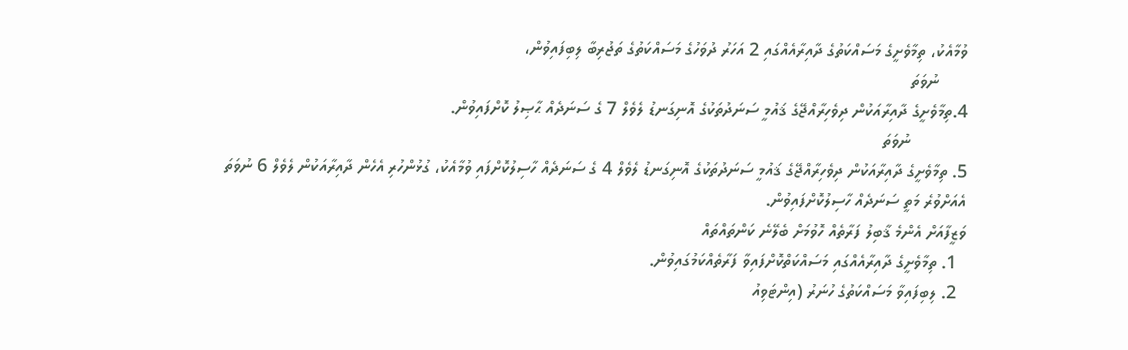ވުމާއެކު، ތިމާވެށީގެ މަސައްކަތުގެ ދާއިރާއެއްގައި 2 އަހަރު ދުވަހުގެ މަސައްކަތުގެ ތަޖުރިބާ ލިބިފައިވުން،
      ނުވަތަ
4.ތިމާވެށީގެ ދާއިރާއަކުން ދިވެހިރާއްޖޭގެ ޤައުމީ ސަނަދުތަކުގެ އޮނިގަނޑު ލެވެލް 7 ގެ ސަނަދެއް ޙާޞިލު ކޮށްފައިވުން.
            ނުވަތަ
5. ތިމާވެށީގެ ދާއިރާއަކުން ދިވެހިރާއްޖޭގެ ޤައުމީ ސަނަދުތަކުގެ އޮނިގަނޑު ލެވެލް 4 ގެ ސަނަދެއް ހާސިލުކޮށްފައި ވުމާއެކު، ގުޅުންހުރި އެހެން ދާއިރާއަކުން ލެވެލް 6 ނުވަތަ އެއަށްވުރެ މަތީ ސަނަދެއް ހާސިލުކޮށްފައިވުން.
ވަޒީފާއަށް އެންމެ ޤާބިލު ފަރާތެއް ހޮވުމަށް ބެލޭނެ ކަންތައްތައް
  1. ތިމާވެށީގެ ދާއިރާއެއްގައި މަސައްކަތްކޮށްފައިވާ ފަރާތެއްކަމުގައިވުން.
  2. ލިބިފައިވާ މަސައްކަތުގެ ހުނަރު (އިންޓަވިއު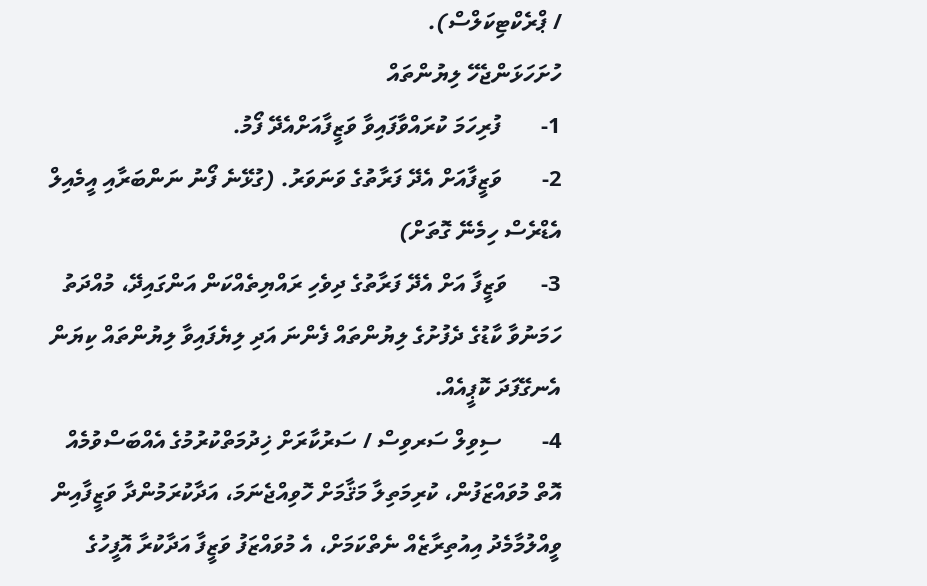/ ޕްރެކްޓިކަލްސް).
ހުށަހަޅަންޖެހޭ ލިޔުންތައް
1-       ފުރިހަމަ ކުރައްވާފައިވާ ވަޒީފާއަށްއެދޭ ފޯމު.
2-       ވަޒީފާއަށް އެދޭ ފަރާތުގެ ވަނަވަރު. (ގުޅޭނެ ފޯނު ނަންބަރާއި އީމެއިލް އެޑްރެސް ހިމެނޭ ގޮތަށް)
3-      ވަޒީފާ އަށް އެދޭ ފަރާތުގެ ދިވެހި ރައްޔިތެއްކަން އަންގައިދޭ، މުއްދަތު ހަމަނުވާ ކާޑުގެ ދެފުށުގެ ލިޔުންތައް ފެންނަ އަދި ލިޔެފައިވާ ލިޔުންތައް ކިޔަން އެނގޭފަދަ ކޮޕީއެއް.
4-       ސިވިލް ސަރވިސް / ސަރުކާރަށް ޚިދުމަތްކުރުމުގެ އެއްބަސްވުމެއް އޮތް މުވައްޒަފުން، ކުރިމަތިލާ މަޤާމަށް ހޮވިއްޖެނަމަ، އަދާކުރަމުންދާ ވަޒީފާއިން ވީއްލުމާމެދު އިއުތިރާޒެއް ނެތްކަމަށް، އެ މުވައްޒަފު ވަޒީފާ އަދާކުރާ އޮފީހުގެ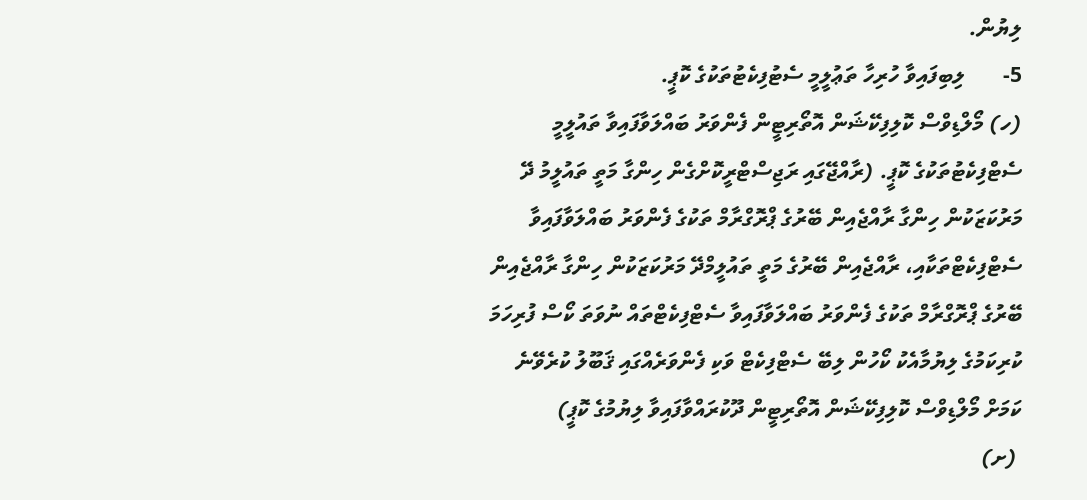ލިޔުން.
5-       ލިބިފައިވާ ހުރިހާ ތަޢުލީމީ ސެޓުފިކެޓުތަކުގެ ކޮޕީ.
(ހ) މޯލްޑިވްސް ކޮލިފިކޭޝަން އޮތޯރިޓީން ފެންވަރު ބައްލަވާފައިވާ ތައުލީމީ ސެޓްފިކެޓުތަކުގެ ކޮޕީ. (ރާއްޖޭގައި ރަޖިސްޓްރީކޮށްގެން ހިންގާ މަތީ ތައުލީމު ދޭ މަރުކަޒަކުން ހިންގާ ރާއްޖެއިން ބޭރުގެ ޕްރޮގްރާމް ތަކުގެ ފެންވަރު ބައްލަވާފައިވާ ސެޓްފިކެޓްތަކާއި، ރާއްޖެއިން ބޭރުގެ މަތީ ތައުލީމްދޭ މަރުކަޒަކުން ހިންގާ ރާއްޖެއިން ބޭރުގެ ޕްރޮގްރާމް ތަކުގެ ފެންވަރު ބައްލަވާފައިވާ ސެޓްފިކެޓްތައް ނުވަތަ ކޯސް ފުރިހަމަ ކުރިކަމުގެ ލިޔުމާއެކު ކޯހުން ލިބޭ ސެޓްފިކެޓް ވަކި ފެންވަރެއްގައި ޤަބޫލު ކުރެވޭނެ ކަމަށް މޯލްޑިވްސް ކޮލިފިކޭޝަން އޮތޯރިޓީން ދޫކުރައްވާފައިވާ ލިޔުމުގެ ކޮޕީ)
 (ށ)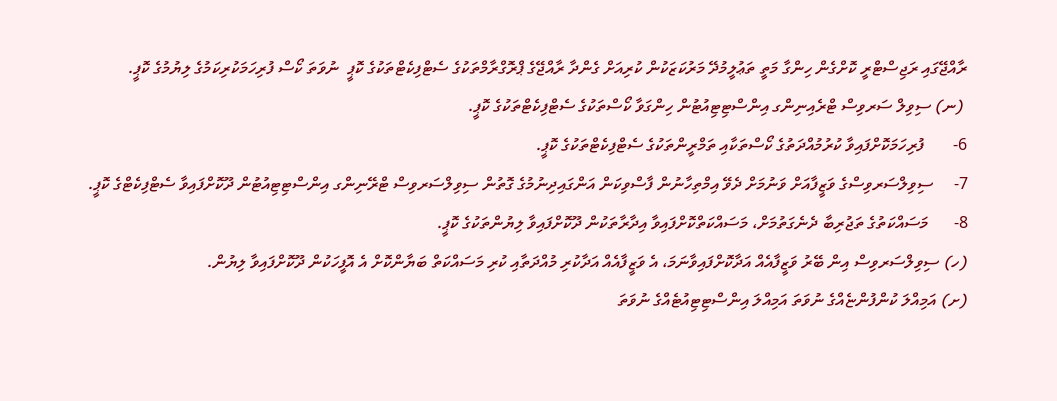ރާއްޖޭގައި ރަޖިސްޓްރީ ކޮށްގެން ހިންގާ މަތީ ތަޢުލީމުދޭ މަރުކަޒަކުން ކުރިއަށް ގެންދާ ރާއްޖޭގެ ޕްރޮގްރާމްތަކުގެ ސެޓްފިކެޓްތަކުގެ ކޮޕީ  ނުވަތަ ކޯސް ފުރިހަމަކުރިކަމުގެ ލިޔުމުގެ ކޮޕީ.
 (ނ) ސިވިލް ސަރވިސް ޓްރެއިނިންގ އިންސްޓިޓިއުޓުން ހިންގަވާ ކޯސްތަކުގެ ސެޓްފިކެޓްތަކުގެ ކޮޕީ.
6-       ފުރިހަމަކޮށްފައިވާ ކުރުމުއްދަތުގެ ކޯސްތަކާއި ތަމްރީންތަކުގެ ސެޓްފިކެޓްތަކުގެ ކޮޕީ.
7-     ސިވިލްސަރވިސްގެ ވަޒީފާއަށް ވަނުމަށް ދެވޭ އިމްތިހާނުން ފާސްވިކަން އަންގައިދިނުމުގެ ގޮތުން ސިވިލްސަރވިސް ޓްރޭނިންގ އިންސްޓިޓިއުޓުން ދޫކޮށްފައިވާ ސެޓްފިކެޓްގެ ކޮޕީ.
8-      މަސައްކަތުގެ ތަޖުރިބާ ދެނެގަތުމަށް، މަސައްކަތްކޮށްފައިވާ އިދާރާތަކުން ދޫކޮށްފައިވާ ލިޔުންތަކުގެ ކޮޕީ.
(ހ) ސިވިލްސަރވިސް އިން ބޭރު ވަޒީފާއެއް އަދާކޮށްފައިވާނަމަ، އެ ވަޒީފާއެއް އަދާކުރި މުއްދަތާއި ކުރި މަސައްކަތް ބަޔާންކޮށް އެ އޮފީހަކުން ދޫކޮށްފައިވާ ލިޔުން.
(ށ) އަމިއްލަ ކުންފުންޏެއްގެ ނުވަތަ އަމިއްލަ އިންސްޓިޓިއުޓެއްގެ ނުވަތަ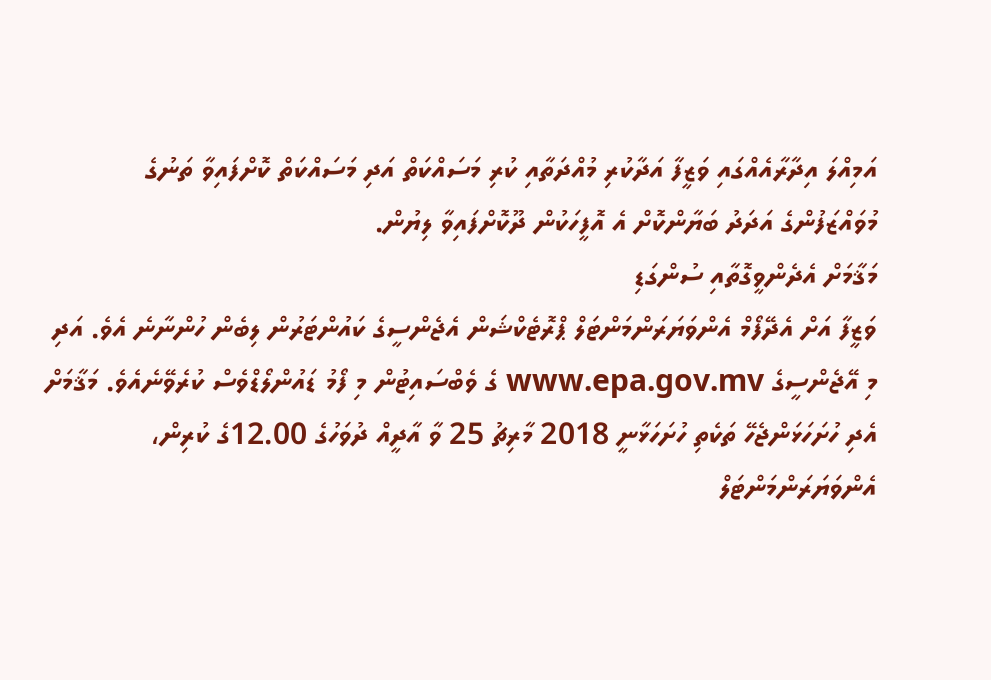އަމިއްލަ އިދާރާއެއްގައި ވަޒީފާ އަދާކުރި މުއްދަތާއި ކުރި މަސައްކަތް އަދި މަސައްކަތް ކޮށްފައިވާ ތަނުގެ މުވައްޒަފުންގެ އަދަދު ބަޔާންކޮށް އެ އޮފީހަކުން ދޫކޮށްފައިވާ ލިޔުން.
މަޤާމަށް އެދެންވީގޮތާއި ސުންގަޑި
ވަޒީފާ އަށް އެދޭފޯމް އެންވަޔަރަންމަންޓަލް ޕްރޮޓެކްޝަން އެޖެންސީގެ ކައުންޓަރުން ލިބެން ހުންނާނެ އެވެ. އަދި މި އޭޖެންސީގެ www.epa.gov.mv ގެ ވެބްސައިޓުން މި ފޯމު ޑައުންލޯޑްވެސް ކުރެވޭނެއެވެ. މަޤާމަށް އެދި ހުށަހަޅަންޖެހޭ ތަކެތި ހުށަހަޅާނީ 2018 މާރިޗު 25 ވާ އާދީއް ދުވަހުގެ 12.00ގެ ކުރިން، އެންވަޔަރަންމަންޓަލް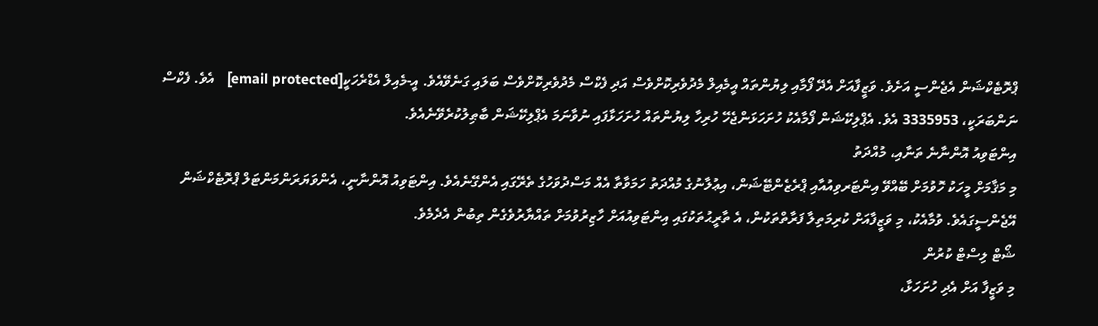ޕްރޮޓެކްޝަން އެޖެންސީ އަށެވެ. ވަޒީފާއަށް އެދޭ ފޯމާއި ލިޔުންތައް އީމެއިލް މެދުވެރިކޮށްވެސް އަދި ފެކްސް މެދުވެރިކޮށްވެސް ބަލައި ގަނެވޭއެވެ. އީ-މެއިލް އެޑްރެހަކީ[email protected]   އެވެ. ފެކްސް ނަންބަރަކީ، 3335953 އެވެ. އެޕްލިކޭޝަން ފޯމާއެކު ހުށަހަޅަންޖެހޭ ހުރިހާ ލިޔުންތައް ހުށަހަޅާފައި ނުވާނަމަ އެޕްލިކޭޝަން ބާޠިލުކުރެވޭނެއެވެ.
އިންޓަވިއު އޮންނާނެ ތަނާއި، މުއްދަތު
މި މަޤާމަށް މީހަކު ހޮވުމަށް ބޭއްވޭ އިންޓަރވިއުއާއި ޕްރެޒެންޓޭޝަން، އިޢުލާނުގެ މުއްދަތު ހަމަވާތާ އެއް މަސްދުވަހުގެ ތެރޭގައި އެންގޭނެއެވެ. އިންޓަވިއު އޮންނާނީ، އެންވަޔަރަންމަންޓަލް ޕްރޮޓެކްޝަން އޭޖެންސީގައެވެ. ވުމާއެކު، މި ވަޒީފާއަށް ކުރިމަތިލާ ފަރާތްތަކުން، އެ ތާރީޙުތަކުގައި އިންޓަވިއުއަށް ހާޒިރުވުމަށް ތައްޔާރުވެގެން ތިބުން އެދެމެވެ.
ޝޯޓް ލިސްޓް ކުރުން
މި ވަޒީފާ އަށް އެދި ހުށަހަޅާ،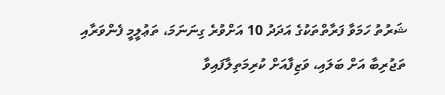ޝަރުތު ހަމަވާ ފަރާތްތަކުގެ އަދަދު 10 އަށްވުރެ ގިނަނަމަ، ތަޢުލީމީ ފެންވަރާއި ތަޖުރިބާ އަށް ބަލައި، ވަޒިފާއަށް ކުރިމަތިލާފައިވާ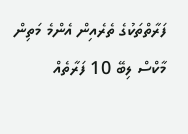ފަރާތްތަކުގެ ތެރެއިން އެންމެ މަތިން މާކްސް ލިބޭ 10 ފަރާތެއް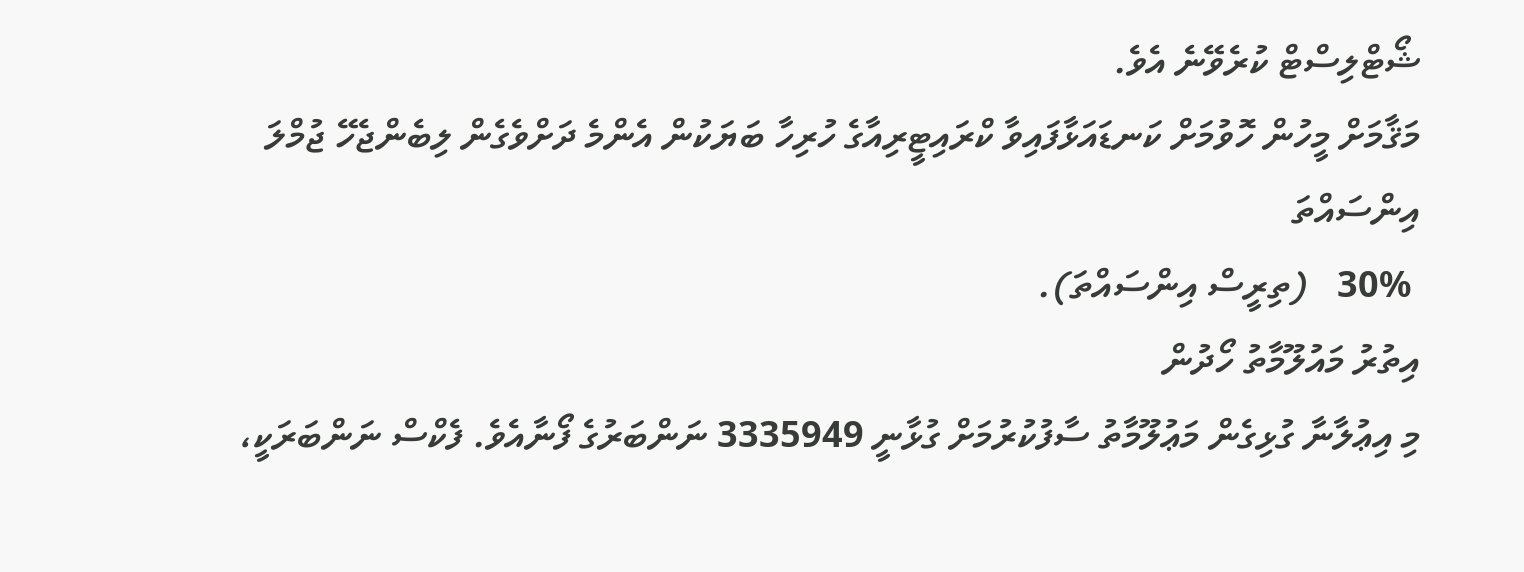ޝޯޓްލިސްޓް ކުރެވޭނެ އެވެ.
މަޤާމަށް މީހުން ހޮވުމަށް ކަނޑައަޅާފައިވާ ކްރައިޓީރިއާގެ ހުރިހާ ބަޔަކުން އެންމެ ދަށްވެގެން ލިބެންޖެހޭ ޖުމްލަ އިންސައްތަ
 30%   (ތިރީސް އިންސައްތަ).
އިތުރު މައުލޫމާތު ހޯދުން
މި އިޢުލާނާ ގުޅިގެން މަޢުލޫމާތު ސާފުކުރުމަށް ގުޅާނީ 3335949 ނަންބަރުގެ ފޯނާއެވެ. ފެކްސް ނަންބަރަކީ،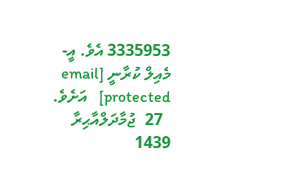3335953 އެވެ. އީ-މެއިލް ކުރާނީ [email protected]   އަށެވެ.
  27  ޖުމާދަލްއާޙިރާ  1439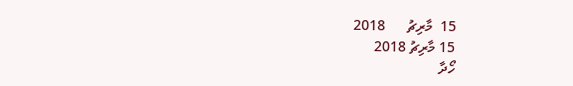15  މާރިޗު      2018
15 މާރިޗު 2018
ހޯދާ